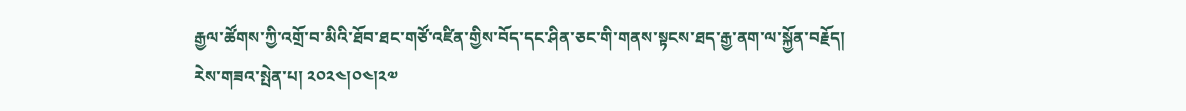རྒྱལ་ཚོགས་ཀྱི་འགྲོ་བ་མིའི་ཐོབ་ཐང་གཙོ་འཛིན་གྱིས་བོད་དང་ཤིན་ཅང་གི་གནས་སྟངས་ཐད་རྒྱ་ནག་ལ་སྐྱོན་བརྗོད།
རེས་གཟའ་སྤེན་པ། ༢༠༢༤།༠༤།༢༧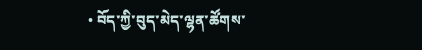• བོད་ཀྱི་བུད་མེད་ལྷན་ཚོགས་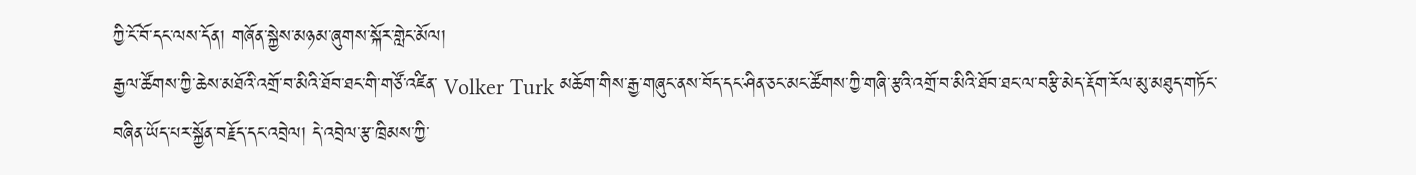ཀྱི་ངོ་བོ་དང་ལས་དོན། གཞོན་སྐྱེས་མཉམ་ཞུགས་སྐོར་གླེང་མོལ།
རྒྱལ་ཚོགས་ཀྱི་ཆེས་མཐོའི་འགྲོ་བ་མིའི་ཐོབ་ཐང་གི་གཙོ་འཛིན་ Volker Turk མཆོག་གིས་རྒྱ་གཞུང་ནས་བོད་དང་ཤིན་ཅང་མང་ཚོགས་ཀྱི་གཞི་རྩའི་འགྲོ་བ་མིའི་ཐོབ་ཐང་ལ་བརྩི་མེད་རྡོག་རོལ་མུ་མཐུད་གཏོང་བཞིན་ཡོད་པར་སྐྱོན་བརྗོད་དང་འབྲེལ། དེ་འབྲེལ་རྩ་ཁྲིམས་ཀྱི་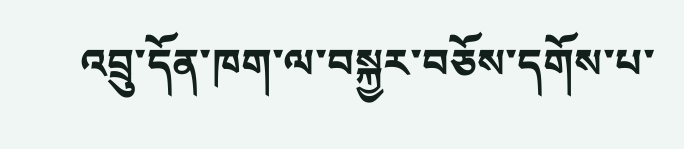འབྲུ་དོན་ཁག་ལ་བསྐྱར་བཅོས་དགོས་པ་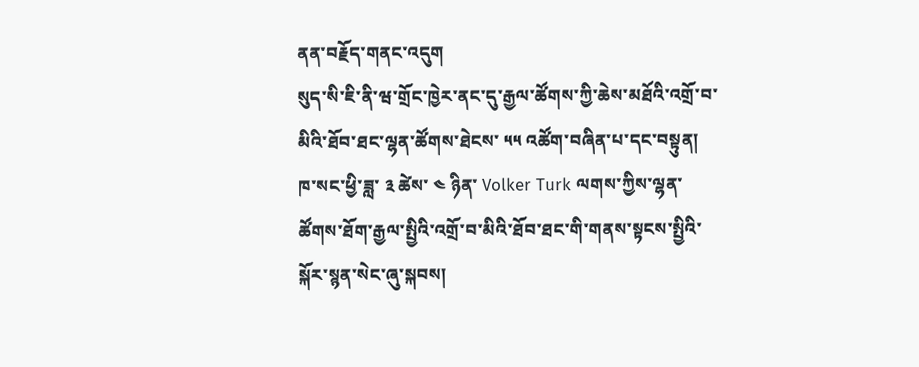ནན་བརྗོད་གནང་འདུག
སུད་སི་ཇི་ནི་ཝ་གྲོང་ཁྱེར་ནང་དུ་རྒྱལ་ཚོགས་ཀྱི་ཆེས་མཐོའི་འགྲོ་བ་མིའི་ཐོབ་ཐང་ལྷན་ཚོགས་ཐེངས་ ༥༥ འཚོག་བཞིན་པ་དང་བསྟུན།  ཁ་སང་ཕྱི་ཟླ་ ༣ ཚེས་ ༤ ཉིན་ Volker Turk ལགས་ཀྱིས་ལྷན་ཚོགས་ཐོག་རྒྱལ་སྤྱིའི་འགྲོ་བ་མིའི་ཐོབ་ཐང་གི་གནས་སྟངས་སྤྱིའི་སྐོར་སྙན་སེང་ཞུ་སྐབས།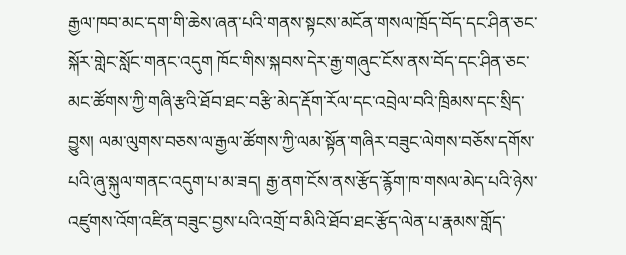རྒྱལ་ཁབ་མང་དག་གི་ཆེས་ཞན་པའི་གནས་སྟངས་མངོན་གསལ་ཁྲོད་བོད་དང་ཤིན་ཅང་སྐོར་གླེང་སློང་གནང་འདུག ཁོང་གིས་སྐབས་དེར་རྒྱ་གཞུང་ངོས་ནས་བོད་དང་ཤིན་ཅང་མང་ཚོགས་ཀྱི་གཞི་རྩའི་ཐོབ་ཐང་བརྩི་མེད་རྡོག་རོལ་དང་འབྲེལ་བའི་ཁྲིམས་དང་སྲིད་བྱུས། ལམ་ལུགས་བཅས་ལ་རྒྱལ་ཚོགས་ཀྱི་ལམ་སྟོན་གཞིར་བཟུང་ལེགས་བཅོས་དགོས་པའི་ཞུ་སྐུལ་གནང་འདུག་པ་མ་ཟད། རྒྱ་ནག་ངོས་ནས་རྩོད་རྙོག་ཁ་གསལ་མེད་པའི་ཉེས་འཛུགས་འོག་འཛིན་བཟུང་བྱས་པའི་འགྲོ་བ་མིའི་ཐོབ་ཐང་རྩོད་ལེན་པ་རྣམས་གློད་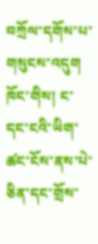བཀྲོལ་དགོས་པ་གསུངས་འདུག
ཁོང་གིས། ང་དང་ངའི་ཡིག་ཚང་ངོས་ནས་པེ་ཅིན་དང་གྲོས་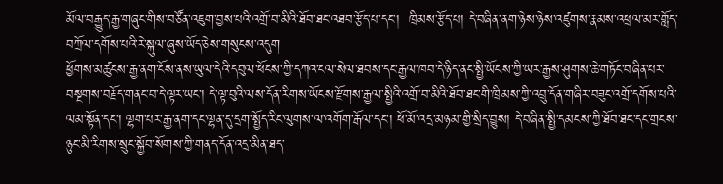མོལ་བརྒྱུད་རྒྱ་གཞུང་གིས་བཙོན་འཇུག་བྱས་པའི་འགྲོ་བ་མིའི་ཐོབ་ཐང་འཐབ་རྩོད་པ་དང་།  ཁྲིམས་རྩོད་པ། དེ་བཞིན་ནག་ཉེས་ཉེས་འཛུགས་རྣམས་འཕྲལ་མར་གློད་བཀྲོལ་དགོས་པའི་རེ་སྐུལ་ཞུས་ཡོད་ཅེས་གསུངས་འདུག
ཕྱོགས་མཚུངས་རྒྱ་ནག་ངོས་ནས་ཡུལ་དེའི་དབུལ་ཕོངས་ཀྱི་དཀའ་ངལ་སེལ་ཐབས་དང་རྒྱལ་ཁབ་དེ་ཉིད་ནང་སྤྱི་ཡོངས་ཀྱི་ཡར་རྒྱས་ཤུགས་ཆེ་གཏོང་བཞིན་པར་བསྔགས་བརྗོད་གནང་བ་དེ་ལྟར་ཡང་། དེ་ལྟ་བུའི་ལས་དོན་རིགས་ཡོངས་རྫོགས་རྒྱལ་སྤྱིའི་འགྲོ་བ་མིའི་ཐོབ་ཐང་གི་ཁྲིམས་ཀྱི་འབྲུ་དོན་གཞིར་བཟུང་འགྲོ་དགོས་པའི་ལམ་སྟོན་དང་། ལྷག་པར་རྒྱ་ནག་དང་ལྷན་དུ་དྲག་སྤྱོད་རིང་ལུགས་ལ་འགོག་རྒོལ་དང་། ཕོ་མོ་འདྲ་མཉམ་གྱི་སྲིད་བྱུས། དེ་བཞིན་སྤྱི་དམངས་ཀྱི་ཐོབ་ཐང་དང་གྲངས་ཉུང་མི་རིགས་སྲུང་སྐྱོབ་སོགས་ཀྱི་གནད་དོན་འདྲ་མིན་ཐད་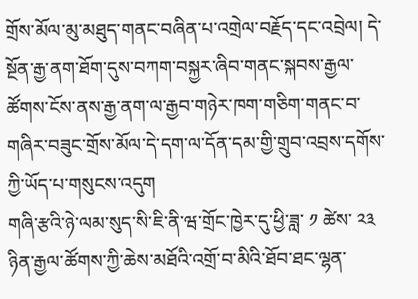གྲོས་མོལ་མུ་མཐུད་གནང་བཞིན་པ་འགྲེལ་བརྗོད་དང་འབྲེལ། དེ་སྔོན་རྒྱ་ནག་ཐོག་དུས་བཀག་བསྐྱར་ཞིབ་གནང་སྐབས་རྒྱལ་ཚོགས་ངོས་ནས་རྒྱ་ནག་ལ་རྒྱབ་གཉེར་ཁག་གཅིག་གནང་བ་གཞིར་བཟུང་གྲོས་མོལ་དེ་དག་ལ་དོན་དམ་གྱི་གྲུབ་འབྲས་དགོས་ཀྱི་ཡོད་པ་གསུངས་འདུག
གཞི་རྩའི་ཉེ་ལམ་སུད་སི་ཇི་ནི་ཝ་གྲོང་ཁྱེར་དུ་ཕྱི་ཟླ་ ༡ ཚེས་ ༢༣ ཉིན་རྒྱལ་ཚོགས་ཀྱི་ཆེས་མཐོའི་འགྲོ་བ་མིའི་ཐོབ་ཐང་ལྷན་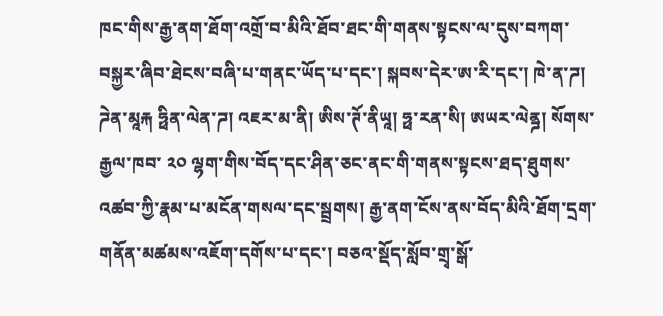ཁང་གིས་རྒྱ་ནག་ཐོག་འགྲོ་བ་མིའི་ཐོབ་ཐང་གི་གནས་སྟངས་ལ་དུས་བཀག་བསྐྱར་ཞིབ་ཐེངས་བཞི་པ་གནང་ཡོད་པ་དང་། སྐབས་དེར་ཨ་རི་དང་། ཁེ་ན་ཌ། ཌེན་མཱརྐ ཧྥིན་ལེན་ཌ། འཇར་མ་ནི། ཨིས་ཊོ་ནིཡཱ། ཧྥ་རན་སི། ཨཡར་ལེནྜ། སོགས་རྒྱལ་ཁབ་ ༢༠ ལྷག་གིས་བོད་དང་ཤིན་ཅང་ནང་གི་གནས་སྟངས་ཐད་ཐུགས་འཚབ་ཀྱི་རྣམ་པ་མངོན་གསལ་དང་སྦྲགས། རྒྱ་ནག་ངོས་ནས་བོད་མིའི་ཐོག་དྲག་གནོན་མཚམས་འཇོག་དགོས་པ་དང་། བཅའ་སྡོད་སློབ་གྲྭ་སྒོ་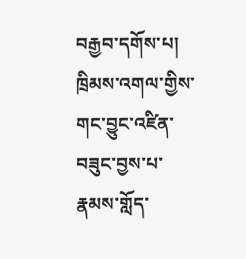བརྒྱབ་དགོས་པ། ཁྲིམས་འགལ་གྱིས་གང་བྱུང་འཛིན་བཟུང་བྱས་པ་རྣམས་གློད་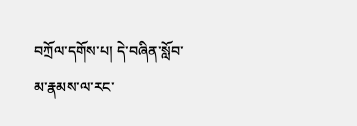བཀྲོལ་དགོས་པ། དེ་བཞིན་སློབ་མ་རྣམས་ལ་རང་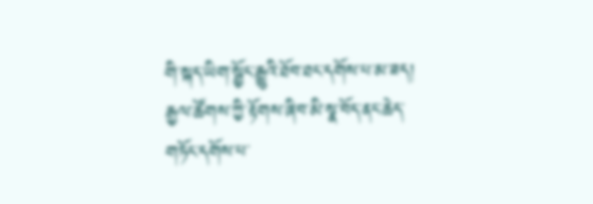གི་སྐད་ཡིག་སྦྱོང་རྒྱུའི་ཐོབ་ཐང་དགོས་པ་མ་ཟད། རྒྱལ་ཚོགས་ཀྱི་རྟོགས་ཞིབ་མི་སྣ་བོད་ནང་ཆེད་གཏོང་དགོས་པ་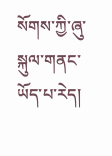སོགས་ཀྱི་ཞུ་སྐུལ་གནང་ཡོད་པ་རེད།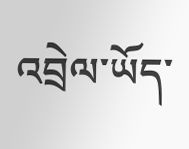འབྲེལ་ཡོད་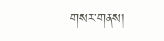གསར་གནས།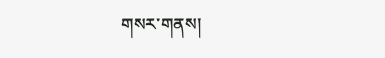གསར་གནས།